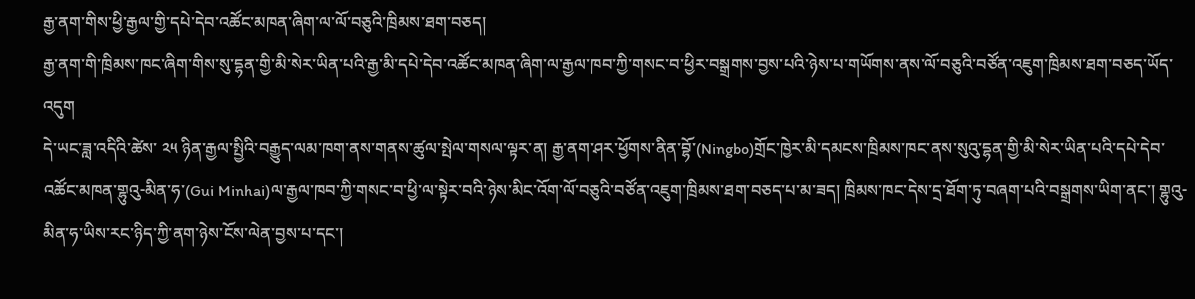རྒྱ་ནག་གིས་ཕྱི་རྒྱལ་གྱི་དཔེ་དེབ་འཚོང་མཁན་ཞིག་ལ་ལོ་བཅུའི་ཁྲིམས་ཐག་བཅད།
རྒྱ་ནག་གི་ཁྲིམས་ཁང་ཞིག་གིས་སུ་དྷན་གྱི་མི་སེར་ཡིན་པའི་རྒྱ་མི་དཔེ་དེབ་འཚོང་མཁན་ཞིག་ལ་རྒྱལ་ཁབ་ཀྱི་གསང་བ་ཕྱིར་བསྒྲགས་བྱས་པའི་ཉེས་པ་གཡོགས་ནས་ལོ་བཅུའི་བཙོན་འཇུག་ཁྲིམས་ཐག་བཅད་ཡོད་འདུག
དེ་ཡང་ཟླ་འདིའི་ཚེས་ ༢༥ ཉིན་རྒྱལ་སྤྱིའི་བརྒྱུད་ལམ་ཁག་ནས་གནས་ཚུལ་སྤེལ་གསལ་ལྟར་ན། རྒྱ་ནག་ཤར་ཕྱོགས་ནིན་བྷོ་(Ningbo)གྲོང་ཁྱེར་མི་དམངས་ཁྲིམས་ཁང་ནས་སུའུ་དྷན་གྱི་མི་སེར་ཡིན་པའི་དཔེ་དེབ་འཚོང་མཁན་གྷུའུ-མིན་ཧ་(Gui Minhai)ལ་རྒྱལ་ཁབ་ཀྱི་གསང་བ་ཕྱི་ལ་སྟེར་བའི་ཉེས་མིང་འོག་ལོ་བཅུའི་བཙོན་འཇུག་ཁྲིམས་ཐག་བཅད་པ་མ་ཟད། ཁྲིམས་ཁང་དེས་དྲ་ཐོག་ཏུ་བཞག་པའི་བསྒྲགས་ཡིག་ནང་། གྷུའུ-མིན་ཧ་ཡིས་རང་ཉིད་ཀྱི་ནག་ཉེས་ངོས་ལེན་བྱས་པ་དང་།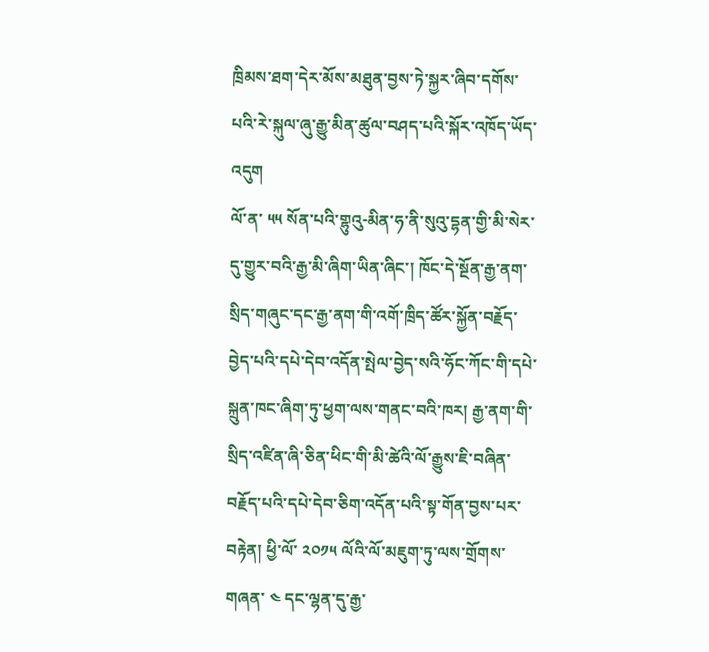ཁྲིམས་ཐག་དེར་མོས་མཐུན་བྱས་ཏེ་སྐྱར་ཞིབ་དགོས་པའི་རེ་སྐུལ་ཞུ་རྒྱུ་མིན་ཚུལ་བཤད་པའི་སྐོར་འཁོད་ཡོད་འདུག
ལོ་ན་ ༥༥ སོན་པའི་གྷུའུ-མིན་ཧ་ནི་སུའུ་དྷན་གྱི་མི་སེར་དུ་གྱུར་བའི་རྒྱ་མི་ཞིག་ཡིན་ཞིང་། ཁོང་དེ་སྔོན་རྒྱ་ནག་སྲིད་གཞུང་དང་རྒྱ་ནག་གི་འགོ་ཁྲིད་ཚོར་སྐྱོན་བརྗོད་བྱེད་པའི་དཔེ་དེབ་འདོན་སྤེལ་བྱེད་སའི་ཧོང་ཀོང་གི་དཔེ་སྐྲུན་ཁང་ཞིག་ཏུ་ཕྱག་ལས་གནང་བའི་ཁར། རྒྱ་ནག་གི་སྲིད་འཛིན་ཞི་ཅིན་ཕིང་གི་མི་ཚེའི་ལོ་རྒྱུས་ཇི་བཞིན་བརྗོད་པའི་དཔེ་དེབ་ཅིག་འདོན་པའི་སྟ་གོན་བྱས་པར་བརྟེན། ཕྱི་ལོ་ ༢༠༡༥ ལོའི་ལོ་མཇུག་ཏུ་ལས་གྲོགས་གཞན་ ༤ དང་ལྷན་དུ་རྒྱ་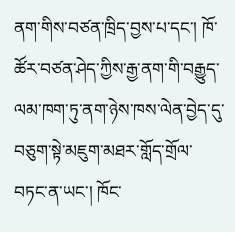ནག་གིས་བཙན་ཁྲིད་བྱས་པ་དང་། ཁོ་ཚོར་བཙན་ཤེད་ཀྱིས་རྒྱ་ནག་གི་བརྒྱུད་ལམ་ཁག་ཏུ་ནག་ཉེས་ཁས་ལེན་བྱེད་དུ་བཅུག་སྟེ་མཇུག་མཐར་གློད་གྲོལ་བཏང་ན་ཡང་། ཁོང་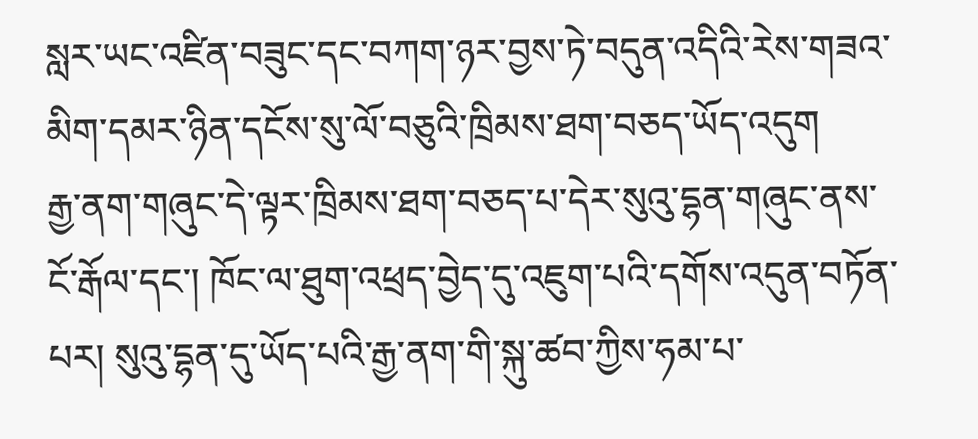སླར་ཡང་འཛིན་བཟུང་དང་བཀག་ཉར་བྱས་ཏེ་བདུན་འདིའི་རེས་གཟའ་མིག་དམར་ཉིན་དངོས་སུ་ལོ་བཅུའི་ཁྲིམས་ཐག་བཅད་ཡོད་འདུག
རྒྱ་ནག་གཞུང་དེ་ལྟར་ཁྲིམས་ཐག་བཅད་པ་དེར་སུའུ་དྷན་གཞུང་ནས་ངོ་རྒོལ་དང་། ཁོང་ལ་ཐུག་འཕྲད་བྱེད་དུ་འཇུག་པའི་དགོས་འདུན་བཏོན་པར། སུའུ་དྷན་དུ་ཡོད་པའི་རྒྱ་ནག་གི་སྐུ་ཚབ་ཀྱིས་ཧམ་པ་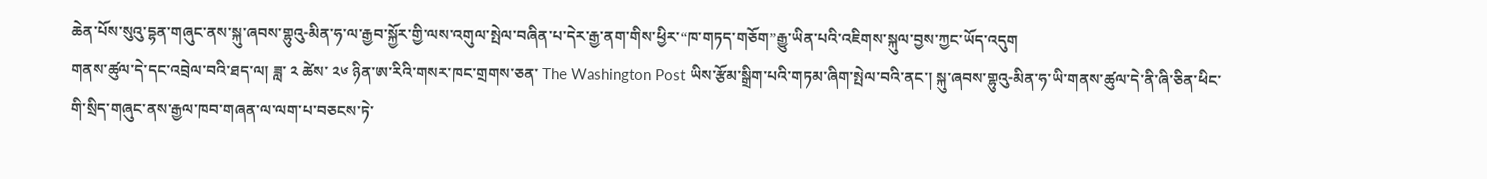ཆེན་པོས་སུའུ་དྷན་གཞུང་ནས་སྐུ་ཞབས་གྷུའུ-མིན་ཧ་ལ་རྒྱབ་སྐྱོར་གྱི་ལས་འགུལ་སྤེལ་བཞིན་པ་དེར་རྒྱ་ནག་གིས་ཕྱིར་“ཁ་གཏད་གཅོག”རྒྱུ་ཡིན་པའི་འཇིགས་སྐུལ་བྱས་ཀྱང་ཡོད་འདུག
གནས་ཚུལ་དེ་དང་འབྲེལ་བའི་ཐད་ལ། ཟླ་ ༢ ཚེས་ ༢༦ ཉིན་ཨ་རིའི་གསར་ཁང་གྲགས་ཅན་ The Washington Post ཡིས་རྩོམ་སྒྲིག་པའི་གཏམ་ཞིག་སྤེལ་བའི་ནང་། སྐུ་ཞབས་གྷུའུ-མིན་ཧ་ཡི་གནས་ཚུལ་དེ་ནི་ཞི་ཅིན་ཕིང་གི་སྲིད་གཞུང་ནས་རྒྱལ་ཁབ་གཞན་ལ་ལག་པ་བཅངས་ཏེ་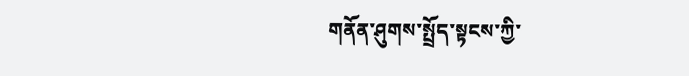གནོན་ཤུགས་སྤྲོད་སྟངས་ཀྱི་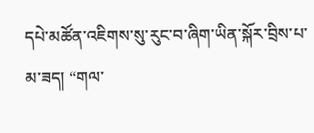དཔེ་མཚོན་འཇིགས་སུ་རུང་བ་ཞིག་ཡིན་སྐོར་བྲིས་པ་མ་ཟད། “གལ་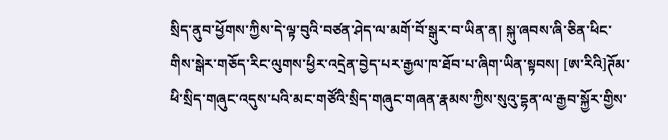སྲིད་ནུབ་ཕྱོགས་ཀྱིས་དེ་ལྟ་བུའི་བཙན་ཤེད་ལ་མགོ་བོ་སྒུར་བ་ཡིན་ན། སྐུ་ཞབས་ཞི་ཅིན་ཕིང་གིས་སྒེར་གཅོད་རིང་ལུགས་ཕྱིར་འདྲེན་བྱེད་པར་རྒྱལ་ཁ་ཐོབ་པ་ཞིག་ཡིན་སྟབས། [ཨ་རིའི]ཊོམ་ཕི་སྲིད་གཞུང་འདུས་པའི་མང་གཙོའི་སྲིད་གཞུང་གཞན་རྣམས་ཀྱིས་སུའུ་དྷན་ལ་རྒྱབ་སྐྱོར་གྱིས་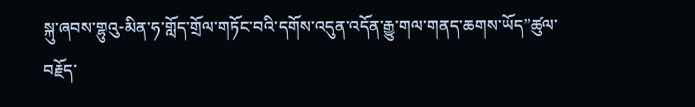སྐུ་ཞབས་གྷུའུ-མིན་ཧ་གློད་གྲོལ་གཏོང་བའི་དགོས་འདུན་འདོན་རྒྱུ་གལ་གནད་ཆགས་ཡོད”ཚུལ་བརྗོད་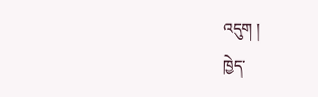འདུག །
ཁྱེད་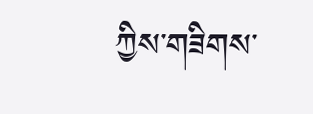ཀྱིས་གཟིགས་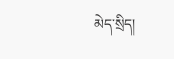མེད་སྲིད།